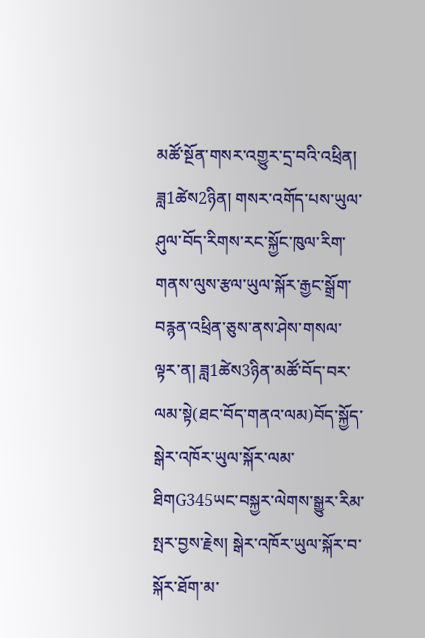མཚོ་སྔོན་གསར་འགྱུར་དྲ་བའི་འཕྲིན། ཟླ1ཚེས2ཉིན། གསར་འགོད་པས་ཡུལ་ཤུལ་བོད་རིགས་རང་སྐྱོང་ཁུལ་རིག་གནས་ལུས་རྩལ་ཡུལ་སྐོར་རྒྱང་སྒྲོག་བརྙན་འཕྲིན་ཅུས་ནས་ཤེས་གསལ་ལྟར་ན། ཟླ1ཚེས3ཉིན་མཚོ་བོད་བར་ལམ་སྟེ(ཐང་བོད་གནའ་ལམ)བོད་སྐྱོད་སྒེར་འཁོར་ཡུལ་སྐོར་ལམ་ཐིགG345ཡང་བསྐྱར་ལེགས་སྒྱུར་རིམ་སྤར་བྱས་རྗེས། སྒེར་འཁོར་ཡུལ་སྐོར་བ་སྐོར་ཐོག་མ་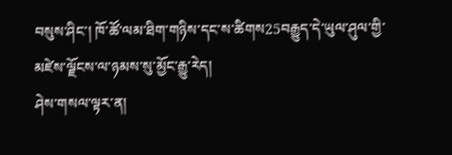བསུས་ཤིང་། ཁོ་ཚོ་ལམ་ཐིག་གཉིས་དང་ས་ཚིགས25བརྒྱུད་དེ་ཡུལ་ཤུལ་གྱི་མཛེས་ལྗོངས་ལ་ཉམས་སུ་མྱོང་རྒྱུ་རེད།
ཤེས་གསལ་ལྟར་ན།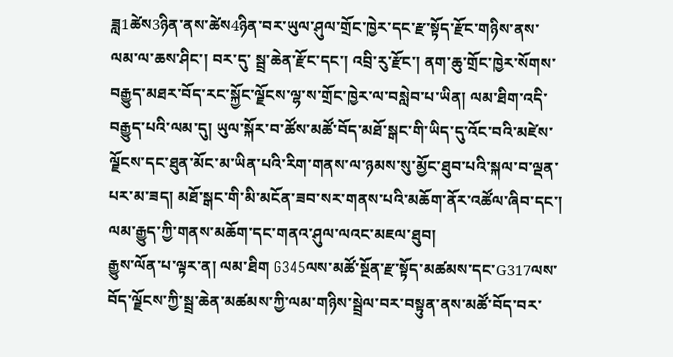ཟླ1ཚེས3ཉིན་ནས་ཚེས4ཉིན་བར་ཡུལ་ཤུལ་གྲོང་ཁྱེར་དང་རྫ་སྟོད་རྫོང་གཉིས་ནས་ལམ་ལ་ཆས་ཤིང་། བར་དུ་ སྦྲ་ཆེན་རྫོང་དང་། འབྲི་རུ་རྫོང་། ནག་ཆུ་གྲོང་ཁྱེར་སོགས་བརྒྱུད་མཐར་བོད་རང་སྐྱོང་ལྗོངས་ལྷ་ས་གྲོང་ཁྱེར་ལ་བསླེབ་པ་ཡིན། ལམ་ཐིག་འདི་བརྒྱུད་པའི་ལམ་དུ། ཡུལ་སྐོར་བ་ཚོས་མཚོ་བོད་མཐོ་སྒང་གི་ཡིད་དུ་འོང་བའི་མཛེས་ལྗོངས་དང་ཐུན་མོང་མ་ཡིན་པའི་རིག་གནས་ལ་ཉམས་སུ་མྱོང་ཐུབ་པའི་སྐལ་བ་ལྡན་པར་མ་ཟད། མཐོ་སྒང་གི་མི་མངོན་ཟབ་སར་གནས་པའི་མཆོག་ནོར་འཚོལ་ཞིབ་དང་། ལམ་རྒྱུད་ཀྱི་གནས་མཆོག་དང་གནའ་ཤུལ་ལའང་མཇལ་ཐུབ།
རྒྱུས་ལོན་པ་ལྟར་ན། ལམ་ཐིག G345ལས་མཚོ་སྔོན་རྫ་སྟོད་མཚམས་དང་G317ལས་བོད་ལྗོངས་ཀྱི་སྦྲ་ཆེན་མཚམས་ཀྱི་ལམ་གཉིས་སྦྲེལ་བར་བསྟུན་ནས་མཚོ་བོད་བར་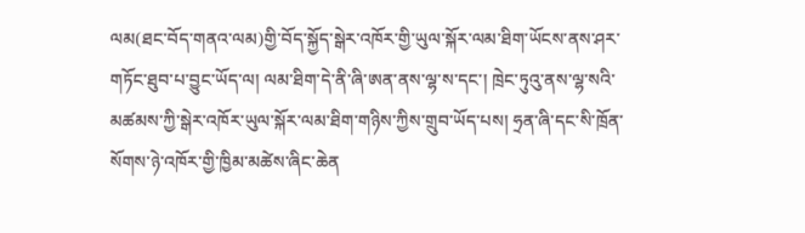ལམ(ཐང་བོད་གནའ་ལམ)གྱི་བོད་སྐྱོད་སྒེར་འཁོར་གྱི་ཡུལ་སྐོར་ལམ་ཐིག་ཡོངས་ནས་ཤར་གཏོང་ཐུབ་པ་བྱུང་ཡོད་ལ། ལམ་ཐིག་དེ་ནི་ཞི་ཨན་ནས་ལྷ་ས་དང་། ཁྲེང་ཏུའུ་ནས་ལྷ་སའི་མཚམས་ཀྱི་སྒེར་འཁོར་ཡུལ་སྐོར་ལམ་ཐིག་གཉིས་ཀྱིས་གྲུབ་ཡོད་པས། ཧྲན་ཞི་དང་སི་ཁྲོན་སོགས་ཉེ་འཁོར་གྱི་ཁྱིམ་མཚེས་ཞིང་ཆེན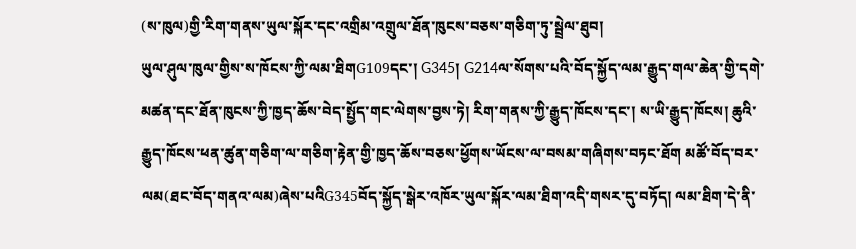(ས་ཁུལ)གྱི་རིག་གནས་ཡུལ་སྐོར་དང་འགྲིམ་འགྲུལ་ཐོན་ཁུངས་བཅས་གཅིག་ཏུ་སྦྲེལ་ཐུབ།
ཡུལ་ཤུལ་ཁུལ་གྱིས་ས་ཁོངས་ཀྱི་ལམ་ཐིགG109དང་། G345། G214ལ་སོགས་པའི་བོད་སྐྱོད་ལམ་རྒྱུད་གལ་ཆེན་གྱི་དགེ་མཚན་དང་ཐོན་ཁུངས་ཀྱི་ཁྱད་ཆོས་བེད་སྤྱོད་གང་ལེགས་བྱས་ཏེ། རིག་གནས་ཀྱི་རྒྱུད་ཁོངས་དང་། ས་ཡི་རྒྱུད་ཁོངས། ཆུའི་རྒྱུད་ཁོངས་ཕན་ཚུན་གཅིག་ལ་གཅིག་རྟེན་གྱི་ཁྱད་ཆོས་བཅས་ཕྱོགས་ཡོངས་ལ་བསམ་གཞིགས་བཏང་ཐོག མཚོ་བོད་བར་ལམ(ཐང་བོད་གནའ་ལམ)ཞེས་པའིG345བོད་སྐྱོད་སྒེར་འཁོར་ཡུལ་སྐོར་ལམ་ཐིག་འདི་གསར་དུ་བཏོད། ལམ་ཐིག་དེ་ནི་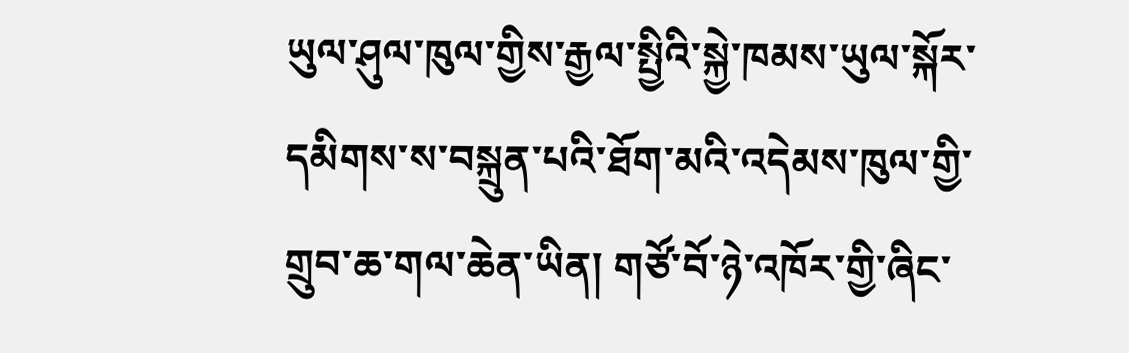ཡུལ་ཤུལ་ཁུལ་གྱིས་རྒྱལ་སྤྱིའི་སྐྱེ་ཁམས་ཡུལ་སྐོར་དམིགས་ས་བསྐྲུན་པའི་ཐོག་མའི་འདེམས་ཁུལ་གྱི་གྲུབ་ཆ་གལ་ཆེན་ཡིན། གཙོ་བོ་ཉེ་འཁོར་གྱི་ཞིང་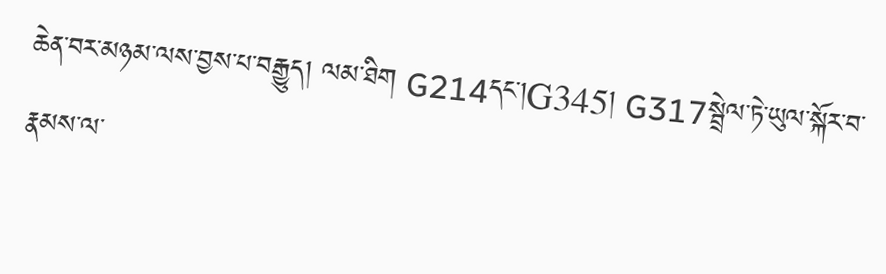ཆེན་བར་མཉམ་ལས་བྱས་པ་བརྒྱུད། ལམ་ཐིག G214དང་།G345། G317སྦྲེལ་ཏེ་ཡུལ་སྐོར་བ་རྣམས་ལ་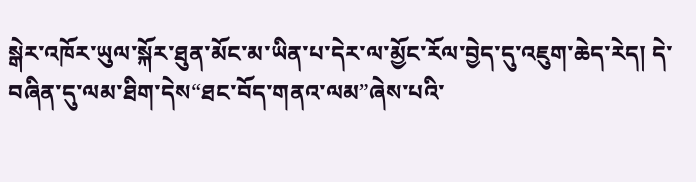སྒེར་འཁོར་ཡུལ་སྐོར་ཐུན་མོང་མ་ཡིན་པ་དེར་ལ་མྱོང་རོལ་བྱེད་དུ་འཇུག་ཆེད་རེད། དེ་བཞིན་དུ་ལམ་ཐིག་དེས“ཐང་བོད་གནའ་ལམ”ཞེས་པའི་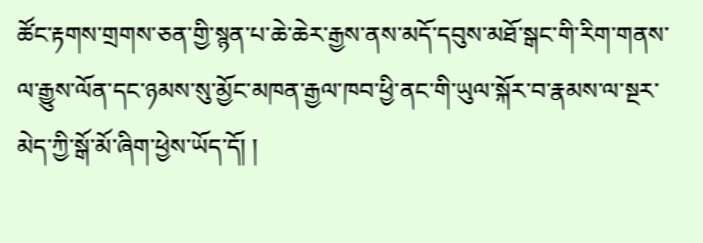ཚོང་རྟགས་གྲགས་ཅན་གྱི་སྙན་པ་ཆེ་ཆེར་རྒྱས་ནས་མདོ་དབུས་མཐོ་སྒང་གི་རིག་གནས་ལ་རྒྱུས་ལོན་དང་ཉམས་སུ་མྱོང་མཁན་རྒྱལ་ཁབ་ཕྱི་ནང་གི་ཡུལ་སྐོར་བ་རྣམས་ལ་སྔར་མེད་ཀྱི་སྒོ་མོ་ཞིག་ཕྱེས་ཡོད་དོ། །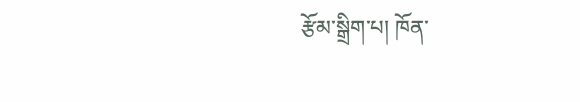རྩོམ་སྒྲིག་པ། ཁོན་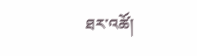ཐར་འཚོ།